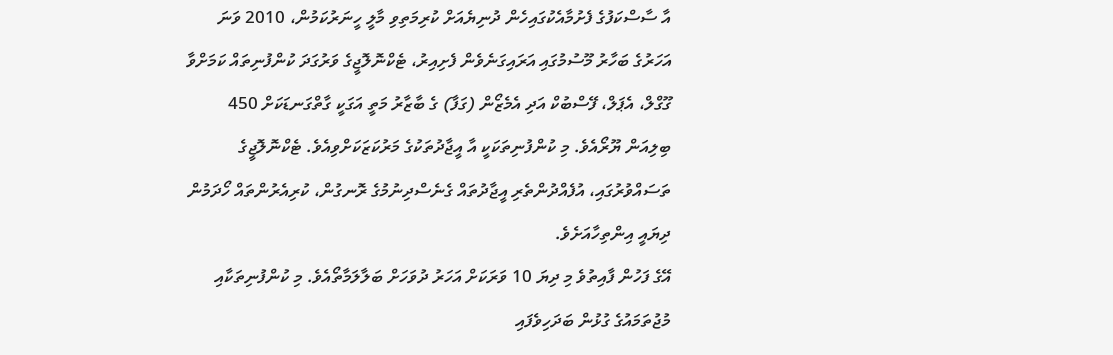އާ ސާސްކަފުގެ ފެށުމާއެކުގައިހެން ދުނިޔެއަށް ކުރިމަތިވި މާލީ ހީނަރުކަމުން، 2010 ވަނަ އަހަރުގެ ބަހާރު މޫސުމުގައި އަރައިގަނެވެން ފެށިއިރު، ޓެކްނޮލޮޖީގެ ވަރުގަދަ ކުންފުނިތައް ކަމަށްވާ ގޫގްލް، އެޕަލް، ފޭސްބުކް އަދި އެމެޒޯން (ގަފާ) ގެ ބާޒާރު މަތީ އަގަކީ ގާތްގަނޑަކަށް 450 ބިލިއަން ޔޫރޯއެވެ. މި ކުންފުނިތަކަކީ އާ އީޖާދުތަކުގެ މަރުކަޒަކަށްވިއެވެ. ޓެކްނޮލޮޖީގެ ތަސައްވުރުގައި، އުފެއްދުންތެރި އީޖާދުތައް ގެނެސްދިނުމުގެ ރޮނގުން، ކުރިއެރުންތައް ހޯދަމުން ދިޔައީ އިންތިހާއަށެވެ.
އޭގެ ފަހުން ފާއިތުވެ މި ދިޔަ 10 ވަރަކަށް އަހަރު ދުވަހަށް ބަލާލަމާތޯއެވެ. މި ކުންފުނިތަކާއި މުޖުތަމައުގެ ގުޅުން ބަދަހިވެފައި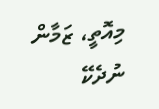މިއޮތީ، ޒަމާން ނުދެކޭ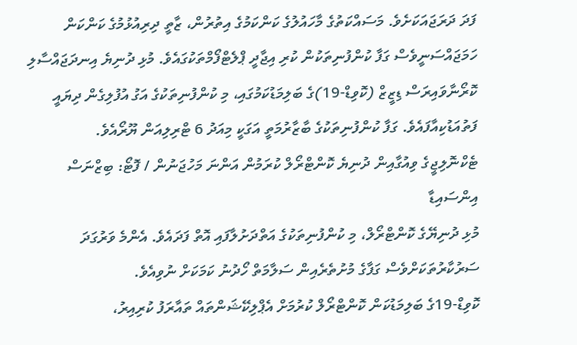ފަދަ ދަރަޖައަކަށެވެ. މަސައްކަތުގެ މާހައުލުގެ ކަންކަމުގެ އިތުރުން، ޒާތީ ދިރިއުޅުމުގެ ކަންކަން ހަމަޖައްސަނީވެސް ގަފާ ކުންފުނިތަކުން ކުރި އިޖާދީ ޕްލެޓްފޯމްތަކުގައެވެ. މުޅި ދުނިޔެ އިނދަޖައްސާލި ކޮރޯނާވައިރަސް ޑިޒީޒް (ކޮވިޑް-19)ގެ ބަލިމަޑުކަމުގައި، މި ކުންފުނިތަކުގެ އަގު އުފުލިގެން ދިޔައީ ފަތުއަޑުކިއާފައެވެ. ގަފާ ކުންފުނިތަކުގެ ބާޒާރުމަތީ އަގަކީ މިއަދު 6 ޓްރިލިއަން ޔޫރޯއެވެ.
ޓެކްނޮލިޖީގެ ވިއުގާއިން ދުނިޔެ ކޮންޓްރޯލް ކުރަމުން އަންނަ މަހުޖަނުން / ފޮޓޯ: ބިޒްނަސް އިންސައިޑާ
މުޅި ދުނިޔޭގެ ކޮންޓްރޯލް، މި ކުންފުނިތަކުގެ އަތްދަށުލާފައި އޮތް ފަދައެވެ. އެންމެ ވަރުގަދަ ސަރުކާރުތަކަށްވެސް ގަފާގެ މުށުތެރެއިން ސަލާމަތް ހޯދުނު ކަމަކަށް ނުވިއެވެ.
ކޮވިޑް-19ގެ ބަލިމަޑުކަން ކޮންޓްރޯލް ކުރުމަށް އެޕްލިކޭޝަންތައް ތައާރަފު ކުރިއިރު،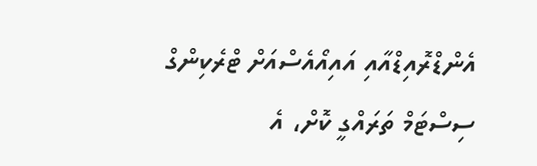އެންޑްރޮއިޑްއާއި އައިއޯއެސްއަށް ޓްރެކިންގް ސިސްޓަމް ތަރައްގީ ކޮށް، އެ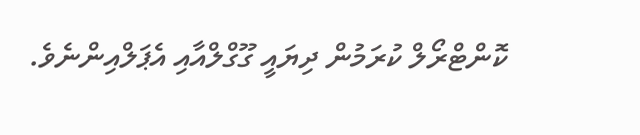ކޮންޓްރޯލް ކުރަމުން ދިޔައީ ގޫގްލްއާއި އެޕަލްއިންނެވެ.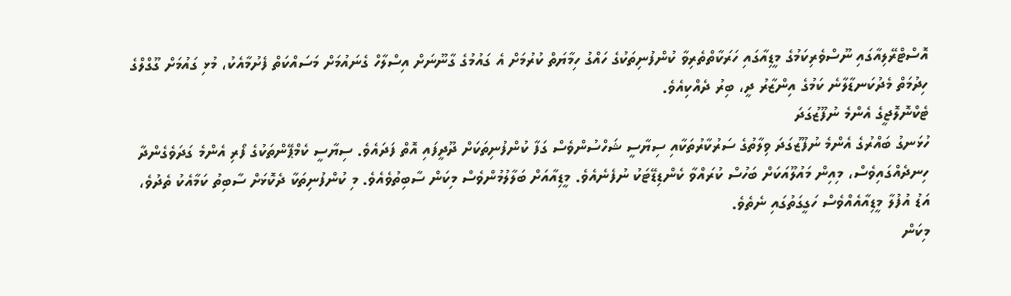އޮސްޓްރޭލިއާގައި ނޫސްވެރިކަމުގެ މީޑިއާގައި ހަރަކާތްތެރިވާ ކުންފުނިތަކުގެ ހައްގު ހިމާޔަތް ކުރުމަށް އެ ގައުމުގެ ގާނޫނަށް އިސްލާހް ގެނައުމަށް މަސައްކަތް ފެށުމާއެކު، މުޅި ގައުމަށް ގޫގްލްގެ ހިދުމަތް މެދުކަނޑާލާނެ ކަމުގެ އިންޒާރު ދީ، ބިރު ދެއްކިއެވެ.
ޓެކްނޮލޮޖީގެ އެންމެ ނުފޫޒުގަދަ
ހުޅަނގު ބައްރުގެ އެންމެ ނުފޫޒުގަދަ ވިލާތުގެ ސަރުކާރުތަކާއި ސިޔާސީ ޝަހްސުންވެސް ގަފާ ކުންފުނިތަކަށް ދޫދީފައި އޮތް ފަދައެވެ. ސިޔާސީ ކެމްޕޭންތަކުގެ ފޯރި އެންމެ ގަދަވެގެންދާ ހިނދެއްގައިވެސް، މިއިން މައުލޫއަކަށް ބަހުސް ކުރައްވާ ކެންޑިޑޭޓަކު ނުފެނެއެވެ. މީޑިއާއަށް ބަލާލުމުންވެސް މިކަން ސާބިތުވެއެވެ. މި ކުންފުނިތަކާ ދެކޮޅަށް ސާބިތު ކަމާއެކު ތެދުވެ، އަޑު އުފުލާ މީޑިއާއެއްވެސް ހަގީގަތުގައި ނެތެވެ.
މިކަން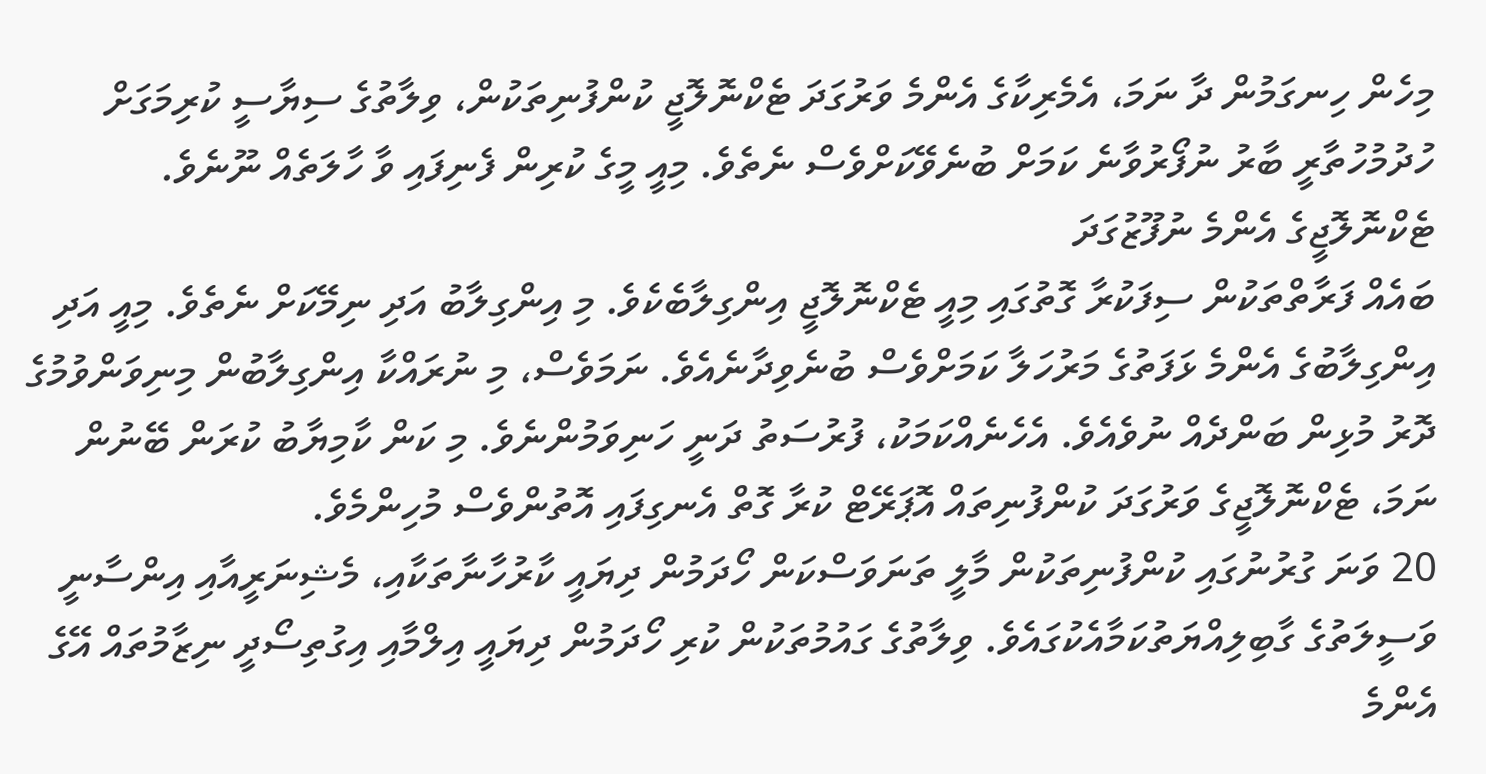މިހެން ހިނގަމުން ދާ ނަމަ، އެމެރިކާގެ އެންމެ ވަރުގަދަ ޓެކްނޮލޮޖީ ކުންފުނިތަކުން، ވިލާތުގެ ސިޔާސީ ކުރިމަގަށް ހުދުމުހުތާރީ ބާރު ނުފޯރުވާނެ ކަމަށް ބުނެވޭކަށްވެސް ނެތެވެ. މިއީ މީގެ ކުރިން ފެނިފައި ވާ ހާލަތެއް ނޫނެވެ.
ޓެކްނޮލޮޖީގެ އެންމެ ނުފޫޒުގަދަ
ބައެއް ފަރާތްތަކުން ސިފަކުރާ ގޮތުގައި މިއީ ޓެކްނޮލޮޖީ އިންގިލާބެކެވެ. މި އިންގިލާބު އަދި ނިމޭކަށް ނެތެވެ. މިއީ އަދި އިންގިލާބުގެ އެންމެ ޅަފަތުގެ މަރުހަލާ ކަމަށްވެސް ބުނެވިދާނެއެވެ. ނަމަވެސް، މި ނުރައްކާ އިންގިލާބުން މިނިވަންވުމުގެ ދޮރު މުޅިން ބަންދެއް ނުވެއެވެ. އެހެނެއްކަމަކު، ފުރުސަތު ދަނީ ހަނިވަމުންނެވެ. މި ކަން ކާމިޔާބު ކުރަން ބޭނުން ނަމަ، ޓެކްނޮލޮޖީގެ ވަރުގަދަ ކުންފުނިތައް އޮޕަރޭޓް ކުރާ ގޮތް އެނގިފައި އޮތުންވެސް މުހިންމެވެ.
20 ވަނަ ގުރުނުގައި ކުންފުނިތަކުން މާލީ ތަނަވަސްކަން ހޯދަމުން ދިޔައީ ކާރުހާނާތަކާއި، މެޝިނަރީއާއި އިންސާނީ ވަސީލަތުގެ ގާބިލިއްޔަތުކަމާއެކުގައެވެ. ވިލާތުގެ ގައުމުތަކުން ކުރި ހޯދަމުން ދިޔައީ އިލްމާއި އިގުތިސޯދީ ނިޒާމުތައް އޭގެ އެންމެ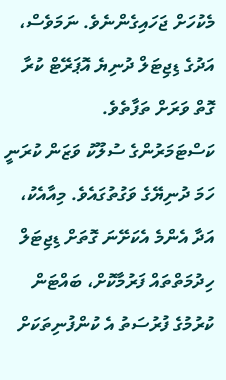މެކުހަށް ޖަހައިގެންނެވެ. ނަމަވެސް، އަދުގެ ޑިޖިޓަލް ދުނިޔެ އޮޕަރޭޓް ކުރާ ގޮތް ވަރަށް ތަފާތެވެ.
ކަސްޓަމަރުންގެ ސުލޫކު ވަޒަން ކުރަނީ ހަމަ ދުނިޔޭގެ ވަގުތުގައެވެ. މިއާއެކު، އަދާ އެންމެ އެކަށޭނަ ގޮތަށް ޑިޖިޓަލް ހިދުމަތްތައް ފަރުމާކޮށް، ބައްޓަން ކުރުމުގެ ފުރުސަތު އެ ކުންފުނިތަކަށް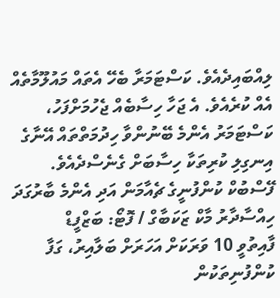ލިއްބައިދެއެވެ. ކަސްޓަމަރާ ބެހޭ އެތައް މައުލޫމާތެއް އެއް ކުރެއެވެ. އެ ޖަހާ ހިސާބެއް ޖެހުމަށްފަހު، ކަސްޓަމަރު އެންމެ ބޭނުންވާ ހިދުމަތްތައް އޭނާގެ އިނގިލި ކުރިތަކާ ހިސާބަށް ގެނެސްދެއެވެ.
ފޭސްބުކް ކުންފުނީގެ ޗެއާމަން އަދި އެންމެ ބާރުގަދަ ހިއްސާދާރު މާކް ޒަކަބާގް / ފޮޓޯ: ބަޒްފީޑް
ފާއިތުވީ 10 ވަރަކަށް އަހަރަށް ބަލާއިރު، ގަފާ ކުންފުނިތަކުން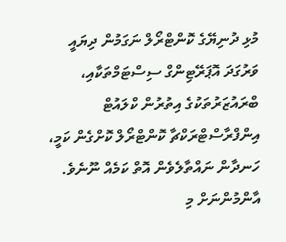މުޅި ދުނިޔޭގެ ކޮންޓްރޯލް ނަގަމުން ދިޔައީ ވަރުގަދަ އޮޕަރޭޓިންގް ސިސްޓަމްތަކާއި، ބްރައުޒަރުތަކުގެ އިތުރުން ކްލައުޓް އިންފްރާސްޓްރަކްޗާ ކޮންޓްރޯލް ކޮށްގެން ކަމީ، ހަނދާން ނައްތާލެވެން އޮތް ކަމެއް ނޫނެވެ. އާންމުންނަށް މި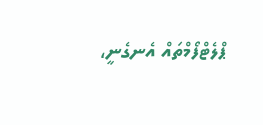ޕްލެޓްފޯމްތައް އެނގެނީ،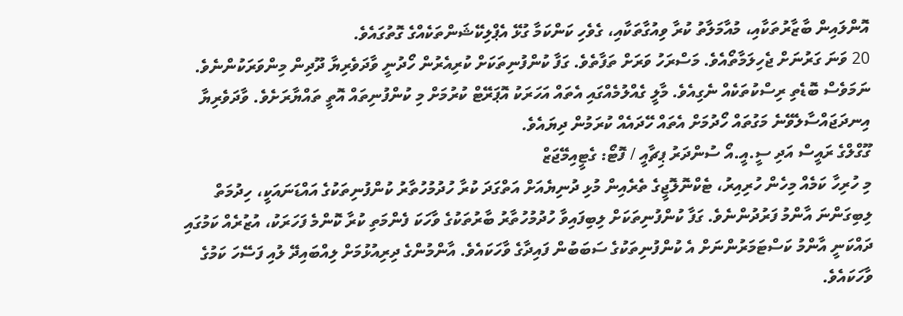އޮންލައިން ބާޒާރުތަކާއި، މުއާމަލާތު ކުރާ ވިއުގާތަކާއި، ގެވެހި ކަންކަމާ ގުޅޭ އެޕްލިކޭޝަންތަކެއްގެ ގޮތުގައެވެ.
20 ވަނަ ގަރުނަށް ޖެހިލަމާތޯއެވެ. މަސްރަހު ވަރަށް ތަފާތެވެ. ގަފާ ކުންފުނިތަކަށް ކުރިއެރުން ހޯދުނީ ވާދަވެރިޔާ ދޫދިން މިންވަރަކުންނެވެ. ނަމަވެސް ބޮޑެތި ރިސްކުތަކެއް ނެގިއެވެ. މާލީ ގެއްލުމެއްގައި އެތައް އަހަރަކު އޮޕަރޭޓް ކުރުމަށް މި ކުންފުނިތައް އޮތީ ތައްޔާރަށެވެ. ވާދަވެރިޔާ އިނދަޖައްސާލެވޭނެ މަގުތައް ހޯދުމަށް އެތައް ހޭދައެއް ކުރަމުން ދިޔައެވެ.
ގޫގްލްގެ ރައީސް އަދި ސީ.އީ.އޯ ސުންދަރު ޕިޗާއީ / ފޮޓޯ: ގެޓީއިމޭޖަޒް
މި ހުރިހާ ކަމެއް މިހެން ހުރިއިރު، ޓެކްނޮލޮޖީގެ ތެރެއިން މުޅި ދުނިޔެއަށް އަތްގަދަ ކުރާ ހުދުމުހުތާރު ކުންފުނިތަކުގެ އައްޑަނައަކީ، ހިދުމަތް ލިބިގަންނަ އާންމު ފަރުދުންނެވެ. ގަފާ ކުންފުނިތަކަށް ލިބިފައިވާ ހުދުމުހުތާރު ބާރުތަކުގެ ވާހަކަ ފެންމަތި ކުރާ ކޮންމެ ފަހަރަކު، އުޒުރެއް ކަމުގައި ދައްކަނީ އާންމު ކަސްޓަމަރުންނަށް އެ ކުންފުނިތަކުގެ ސަބަބުން ފައިދާގެ ވާހަކައެވެ. އާންމުންގެ ދިރިއުޅުމަށް ލިއްބައިދޭ ލުއި ފަސޭހަ ކަމުގެ ވާހަކައެވެ.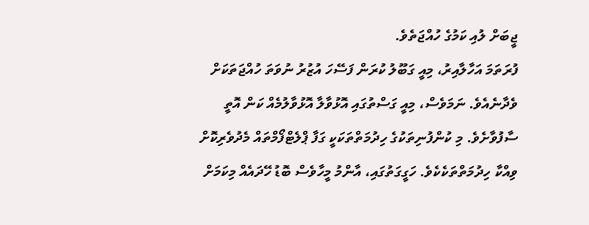ޖީބަށް ލުއި ކަމުގެ ހުއްޖަތެވެ.
ފުރަތަމަ އަހާލާއިރު، މިއީ ގަބޫލު ކުރަން ފަސޭހަ އުޒުރު ނުވަތަ ހުއްޖަތަކަށް ވެދާނެއެވެ. ނަމަވެސް، މިއީ ގަސްތުގައި އޮޅުވާލާ އޮޅުވާލުމެއް ކަން އޮތީ ސާފުވާށެވެ. މި ކުންފުނިތަކުގެ ހިދުމަތްތަކަކީ ގަފާ ޕްލެޓްފޯމްތައް މެދުވެރިކޮށް ވިއްކާ ހިދުމަތްތަކެކެވެ. ހަގީގަތުގައި، އާންމު މީހާވެސް ބޮޑު ހޭދައެއް މިކަމަށް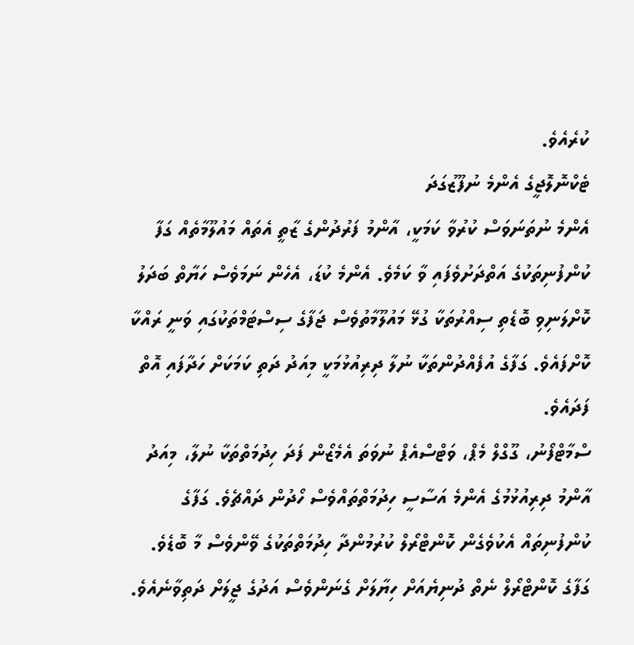ކުރެއެވެ.
ޓެކްނޮލޮޖީގެ އެންމެ ނުފޫޒުގަދަ
އެންމެ ނުތަނަވަސް ކުރުވާ ކަމަކީ، އާންމު ފަރުދުންގެ ޒާތީ އެތައް މައުލޫމާތެއް ގަފާ ކުންފުނިތަކުގެ އަތްދަށުވެފައި ވާ ކަމެވެ. އެންމެ ކުޑަ، އެހެން ނަމަވެސް ހަޔާތް ބަދަލު ކޮށްލަނިވި ބޮޑެތި ސިއްރުތަކާ ގުޅޭ މައުލޫމާތުވެސް ޖަފާގެ ސިސްޓަމްތަކުގައި ވަނީ ރައްކާ ކޮށްފައެވެ. ގަފާގެ އުފެއްދުންތަކާ ނުލާ ދިރިއުޅުމަކީ މިއަދު ދަތި ކަމަކަށް ހަދާފައި އޮތް ފަދައެވެ.
ސްމާޓްފޯނު، ގޫގްލް މެޕް، ވަޓްސްއެޕް ނުވަތަ އެމެޒޯން ފަދަ ހިދުމަތްތަކާ ނުލާ، މިއަދު އާންމު ދިރިއުޅުމުގެ އެންމެ އަސާސީ ހިދުމަތްތައްވެސް ހޯދުން ދައްޗެވެ. ގަފާގެ ކުންފުނިތައް އެކުވެގެން ކޮންޓްރޯލް ކުރުމުންދާ ހިދުމަތްތަކުގެ ވޭންވެސް މާ ބޮޑެވެ. ގަފާގެ ކޮންޓްރޯލް ނެތް ދުނިޔެއަށް ހިޔާލަށް ގެނަންވެސް އަދުގެ ޖީލަށް ދަތިވާނެއެވެ.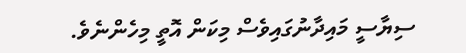ސިޔާސީ މައިދާނުގައިވެސް މިކަން އޮތީ މިހެންނެވެ.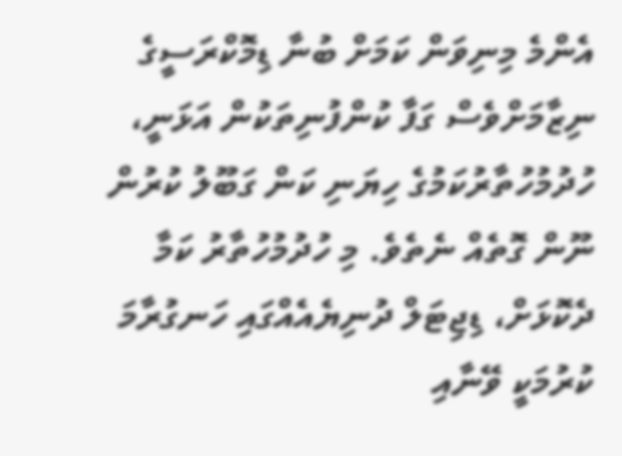އެންމެ މިނިވަން ކަމަށް ބުނާ ޑިމޮކްރަސީގެ ނިޒާމަށްވެސް ގަފާ ކުންފުނިތަކުން އަޅަނީ، ހުދުމުހުތާރުކަމުގެ ހިޔަނި ކަން ގަބޫލު ކުރުން ނޫން ގޮތެއް ނެތެވެ. މި ހުދުމުހުތާރު ކަމާ ދެކޮޅަށް، ޑިޖިޓަލް ދުނިޔެއެއްގައި ހަނގުރާމަ ކުރުމަކީ ވޭނާއި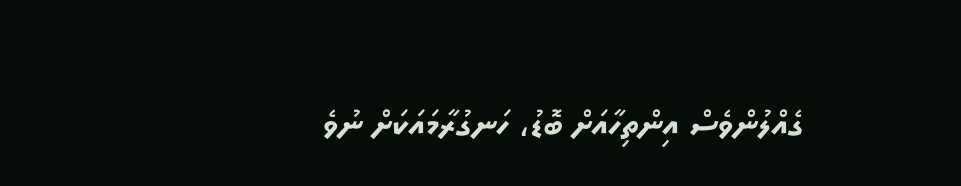ގެއްލުންވެސް އިންތިހާއަށް ބޮޑު، ހަނގުރާމައަކަށް ނުވެ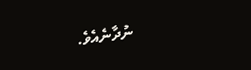ނުދާނެއެވެ.